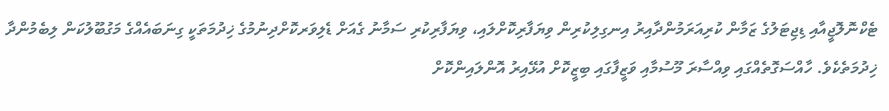ޓެކްނޮލޮޖީއާއި ޑިޖިޓަލުގެ ޒަމާން ކުރިއަރަމުންދާއިރު އިނގިލިކުރިން ވިޔަފާރިކޮށްލައި، ވިޔަފާރިކުރި ސަމާނު ގެއަށް ޑެލިވަރކޮށްދިނުމުގެ ޚިދުމަތަކީ ގިނަބައެއްގެ މަގުބޫލުކަން ލިބެމުންދާ ޚިދުމަތެކެވެ. ހާއްސަގޮތެއްގައި ވިއްސާރަ މޫސުމާއި ވަޒީފާގައި ބިޒީކޮށް އުޅޭއިރު އޮންލައިންކޮށް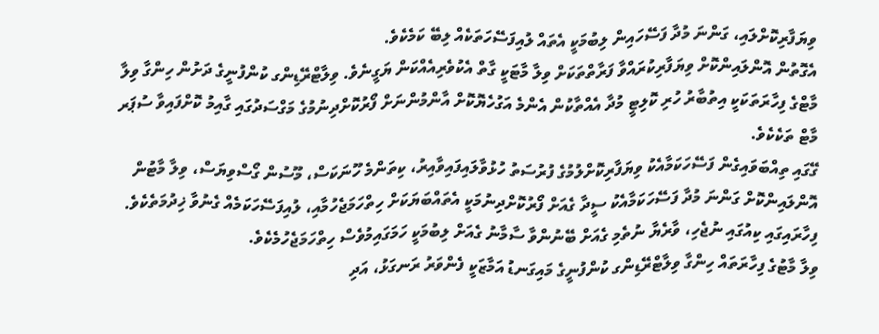ވިޔަފާރިކޮށްލައި، ގަންނަ މުދާ ފަސޭހައިން ލިބުމަކީ އެތައް ލުއިފަސޭހަތަކެއް ލިބޭ ކަމެކެވެ.
އެގޮތުން އޮންލައިންކޮށް ވިޔަފާރިކުރައްވާ ފަރާތްތަކަށް ވިލާ މާޓަކީ ގާތް އެކުވެރިއެއްކަން ޔަގީނެވެ. ވިލާޓްރޭޑިންގ ކުންފުނީގެ ދަށުން ހިންގާ ވިލާ މާޓްގެ ފިހާރަތަކަކީ އިތުބާރު ހުރި ކޮލިޓީ މުދާ އެއްތާކުން އެންމެ އަގުހެޔޮކޮށް އާންމުންނަށް ފޯރުކޮށްދިނުމުގެ މަގްސަދުގައި ގާއިމު ކޮށްފައިވާ ސުޕަރ މާޓް ތަކެކެވެ.
ގޭގައި ތިއްބަވައިގެން ފަސޭހަކަމާއެކު ވިޔަފާރިކޮށްލުމުގެ ފުރުސަތު ހުޅުވާލައިފައިވާއިރު، ކިތަންމެ ހޫނަކަސް، މޫސުން ގޯސްވިޔަސް، ވިލާ މާޓުން އޮންލައިންކޮށް ގަންނަ މުދާ ފަސޭހަކަމާއެކު ސީދާ ގެއަށް ފޯރުކޮށްދިނުމަކީ އެތައްބަޔަކަށް ހިތްހަމަޖެހުމާއި، ލުއިފަސޭހަކަމެއް ގެނުވާ ޚިދުމަތެކެވެ. ފިހާރައިގައި ކިއުގައި ނުޖެހި، ވާރެޔާ ނުތެމި ގެއަށް ބޭނުންވާ ސާމާނު ގެއަށް ލިބުމަކީ ހަމަގައިމުވެސް ހިތްހަމަޖެހުމެކެވެ.
ވިލާ މާޓުގެ ފިހާރަތައް ހިންގާ ވިލާޓްރޭޑިންގ ކުންފުނީގެ މައިގަނޑު އަމާޒަކީ ފެންވަރު ރަނގަޅު، އަދި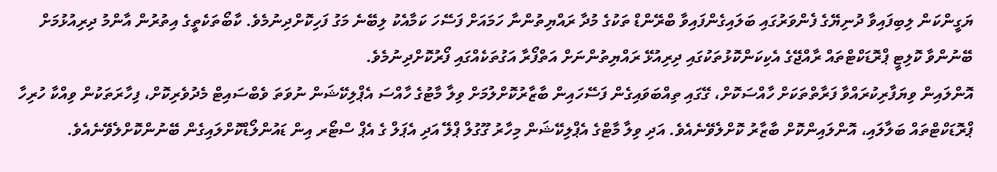ޔަގީންކަން ލިބިފައިވާ ދުނިޔޭގެ ފެންވަރުގައި ބަލައިގެންފައިވާ ބްރޭންޑް ތަކުގެ މުދާ ރައްޔިތުންނާ ހަމައަށް ފަސޭހަ ކަމާއެކު ލިބޭނެ މަގު ފަހިކޮށްދިނުމެވެ. ކާބޯތަކެތީގެ އިތުރުން އާންމު ދިރިއުޅުމަށް ބޭނުންވާ ކޮލިޓީ ޕްރޮޑަކްޓްތައް ރާއްޖޭގެ އެކިކަންކޮޅުތަކުގައި ދިރިއުޅޭ ރައްޔިތުންނަށް އަތްފޯރާ އަގުތަކެއްގައި ފޯރުކޮށްދިނުމެވެ.
އޮންލައިން ވިޔަފާރިކުރައްވާ ފަރާތްތަކަށް ހާއްސަކޮށް، ގޭގައި ތިއްބަވައިގެން ފަސޭހައިން ބާޒާރުކޮށްލުމަށް ވިލާ މާޓުގެ ހާއްސަ އެޕްލިކޭޝަން ނުވަތަ ވެބްސައިޓް މެދުވެރިކޮށް، ފިހާރަތަކުން ވިއްކާ ހުރިހާ ޕްރޮޑަކްޓްތައް ބަލާލައި، އޮންލައިންކޮށް ބާޒާރު ކޮށްލެވޭނެއެވެ. އަދި ވިލާ މާޓްގެ އެޕްލިކޭޝަން މިހާރު ގޫގުލް ޕްލޭ އަދި އެޕަލް ގެ އެޕް ސްޓޯރ އިން ޑައުންލޯޑްކޮށްލައިގެން ބޭނުންކޮށްލެވޭނެއެވެ.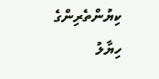ކިޔުންތެރިންގެ ހިޔާލު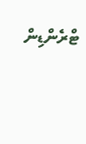ޓްރެންޑިން